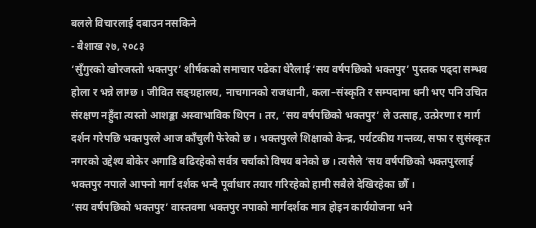बलले विचारलाई दबाउन नसकिने
- बैशाख २७, २०८३
‘सुँगुरको खोरजस्तो भक्तपुर’ शीर्षकको समाचार पढेका धेरैलाई ‘सय वर्षपछिको भक्तपुर’ पुस्तक पढ्दा सम्भव होला र भन्ने लाग्छ । जीवित सङ्ग्रहालय, नाचगानको राजधानी, कला–संस्कृति र सम्पदामा धनी भए पनि उचित संरक्षण नहुँदा त्यस्तो आशङ्का अस्वाभाविक थिएन । तर, ‘सय वर्षपछिको भक्तपुर’ ले उत्साह, उत्प्रेरणा र मार्ग दर्शन गरेपछि भक्तपुरले आज काँचुली फेरेको छ । भक्तपुरले शिक्षाको केन्द्र, पर्यटकीय गन्तव्य, सफा र सुसंस्कृत नगरको उद्देश्य बोकेर अगाडि बढिरहेको सर्वत्र चर्चाको विषय बनेको छ । त्यसैले ‘सय वर्षपछिको भक्तपुरलाई भक्तपुर नपाले आफ्नो मार्ग दर्शक भन्दै पूर्वाधार तयार गरिरहेको हामी सबैले देखिरहेका छौँ ।
‘सय वर्षपछिको भक्तपुर’ वास्तवमा भक्तपुर नपाको मार्गदर्शक मात्र होइन कार्ययोजना भने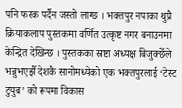पनि फरक पर्दैन जस्तो लाग्छ । भक्तपुर नपाका थुप्रै क्रियाकलाप पुस्तकमा वर्णित उत्कृष्ट नगर बनाउनमा केन्द्रित देखिन्छ । पुस्तकका स्रष्टा अध्यक्ष बिजुक्छेँले भन्नुभएझैँ देशकै सानोमध्येको एक भक्तपुरलाई ‘टेस्ट टुयुब’ को रूपमा विकास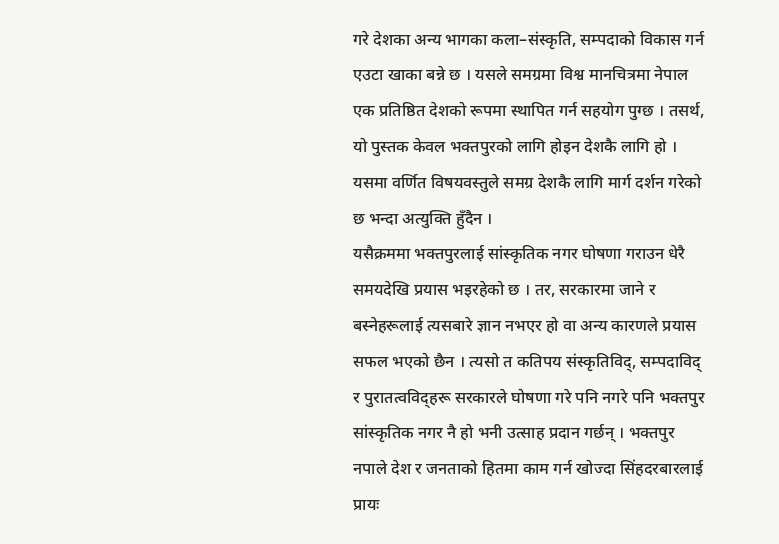गरे देशका अन्य भागका कला–संस्कृति, सम्पदाको विकास गर्न एउटा खाका बन्ने छ । यसले समग्रमा विश्व मानचित्रमा नेपाल एक प्रतिष्ठित देशको रूपमा स्थापित गर्न सहयोग पुग्छ । तसर्थ, यो पुस्तक केवल भक्तपुरको लागि होइन देशकै लागि हो । यसमा वर्णित विषयवस्तुले समग्र देशकै लागि मार्ग दर्शन गरेको छ भन्दा अत्युक्ति हुँदैन ।
यसैक्रममा भक्तपुरलाई सांस्कृतिक नगर घोषणा गराउन धेरै समयदेखि प्रयास भइरहेको छ । तर, सरकारमा जाने र बस्नेहरूलाई त्यसबारे ज्ञान नभएर हो वा अन्य कारणले प्रयास सफल भएको छैन । त्यसो त कतिपय संस्कृतिविद्, सम्पदाविद् र पुरातत्वविद्हरू सरकारले घोषणा गरे पनि नगरे पनि भक्तपुर सांस्कृतिक नगर नै हो भनी उत्साह प्रदान गर्छन् । भक्तपुर नपाले देश र जनताको हितमा काम गर्न खोज्दा सिंहदरबारलाई प्रायः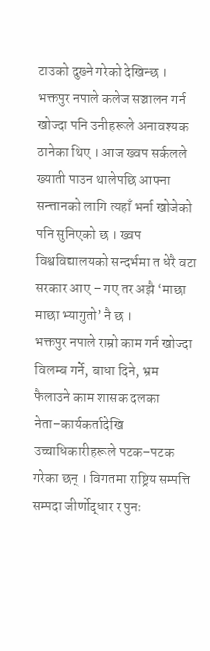टाउको दुख्ने गरेको देखिन्छ । भक्तपुर नपाले कलेज सञ्चालन गर्न खोज्दा पनि उनीहरूले अनावश्यक ठानेका थिए । आज ख्वप सर्कलले ख्याती पाउन थालेपछि आफ्ना सन्त्तानको लागि त्यहाँ भर्ना खोजेको पनि सुनिएको छ । ख्वप विश्वविद्यालयको सन्दर्भमा त धेरै वटा सरकार आए – गए तर अझै ‘माछा माछा भ्यागुतो’ नै छ ।
भक्तपुर नपाले राम्रो काम गर्न खोज्दा विलम्ब गर्ने, बाधा दिने, भ्रम फैलाउने काम शासक दलका नेता–कार्यकर्तादेखि उच्चाधिकारीहरूले पटक–पटक गरेका छन् । विगतमा राष्ट्रिय सम्पत्ति सम्पदा जीर्णोद्धार र पुनः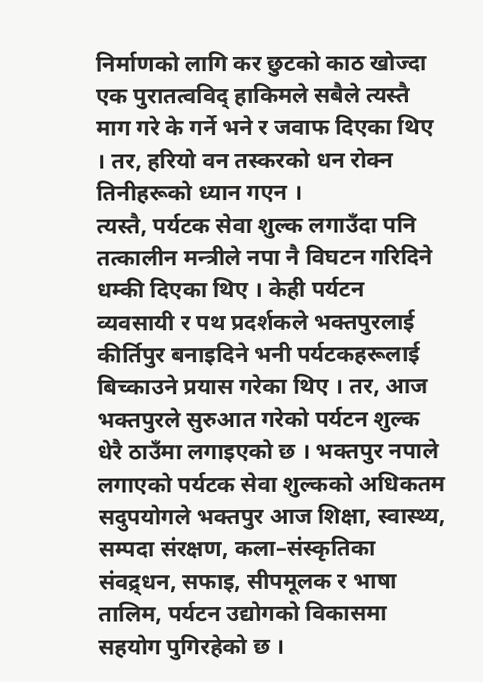निर्माणको लागि कर छुटको काठ खोज्दा एक पुरातत्वविद् हाकिमले सबैले त्यस्तै माग गरे के गर्ने भने र जवाफ दिएका थिए । तर, हरियो वन तस्करको धन रोक्न तिनीहरूको ध्यान गएन ।
त्यस्तै, पर्यटक सेवा शुल्क लगाउँदा पनि तत्कालीन मन्त्रीले नपा नै विघटन गरिदिने धम्की दिएका थिए । केही पर्यटन व्यवसायी र पथ प्रदर्शकले भक्तपुरलाई कीर्तिपुर बनाइदिने भनी पर्यटकहरूलाई बिच्काउने प्रयास गरेका थिए । तर, आज भक्तपुरले सुरुआत गरेको पर्यटन शुल्क धेरै ठाउँमा लगाइएको छ । भक्तपुर नपाले लगाएको पर्यटक सेवा शुल्कको अधिकतम सदुपयोगले भक्तपुर आज शिक्षा, स्वास्थ्य, सम्पदा संरक्षण, कला–संस्कृतिका संवद्र्धन, सफाइ, सीपमूलक र भाषा तालिम, पर्यटन उद्योगको विकासमा सहयोग पुगिरहेको छ ।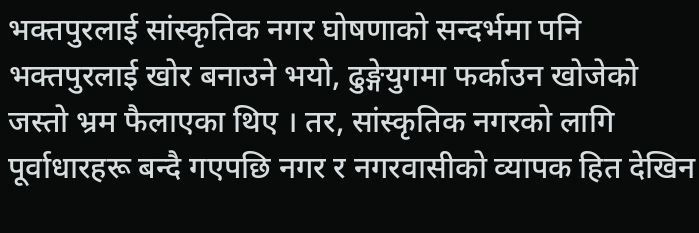भक्तपुरलाई सांस्कृतिक नगर घोषणाको सन्दर्भमा पनि भक्तपुरलाई खोर बनाउने भयो, ढुङ्गेयुगमा फर्काउन खोजेको जस्तो भ्रम फैलाएका थिए । तर, सांस्कृतिक नगरको लागि पूर्वाधारहरू बन्दै गएपछि नगर र नगरवासीको व्यापक हित देखिन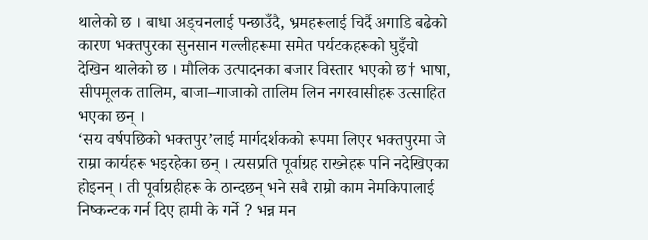थालेको छ । बाधा अड्चनलाई पन्छाउँदै, भ्रमहरूलाई चिर्दै अगाडि बढेको कारण भक्तपुरका सुनसान गल्लीहरूमा समेत पर्यटकहरूको घुइँचो देखिन थालेको छ । मौलिक उत्पादनका बजार विस्तार भएको छ† भाषा, सीपमूलक तालिम, बाजा–गाजाको तालिम लिन नगरवासीहरू उत्साहित भएका छन् ।
‘सय वर्षपछिको भक्तपुर’लाई मार्गदर्शकको रूपमा लिएर भक्तपुरमा जे राम्रा कार्यहरू भइरहेका छन् । त्यसप्रति पूर्वाग्रह राख्नेहरू पनि नदेखिएका होइनन् । ती पूर्वाग्रहीहरू के ठान्दछन् भने सबै राम्रो काम नेमकिपालाई निष्कन्टक गर्न दिए हामी के गर्ने ? भन्न मन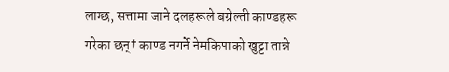लाग्छ, सत्तामा जाने दलहरूले बग्रेल्ती काण्डहरू गरेका छन्† काण्ड नगर्ने नेमकिपाको खुट्टा तान्ने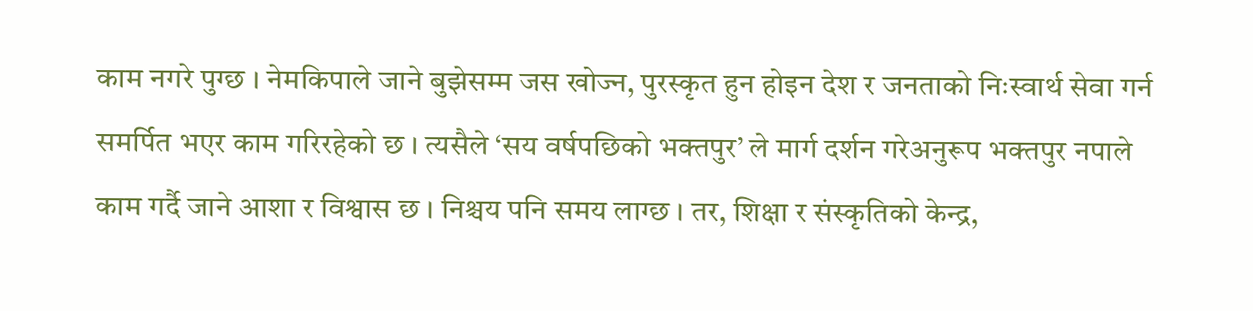काम नगरे पुग्छ । नेमकिपाले जाने बुझेसम्म जस खोज्न, पुरस्कृत हुन होइन देश र जनताको निःस्वार्थ सेवा गर्न समर्पित भएर काम गरिरहेको छ । त्यसैले ‘सय वर्षपछिको भक्तपुर’ ले मार्ग दर्शन गरेअनुरूप भक्तपुर नपाले काम गर्दै जाने आशा र विश्वास छ । निश्चय पनि समय लाग्छ । तर, शिक्षा र संस्कृतिको केन्द्र,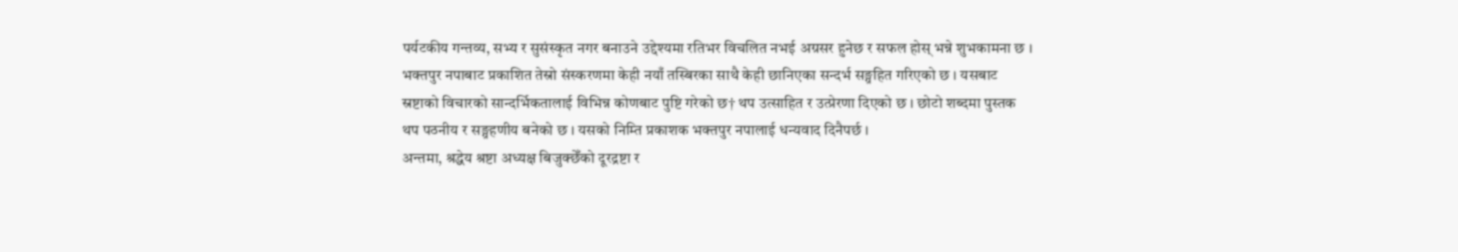पर्यटकीय गन्तव्य, सभ्य र सुसंस्कृत नगर बनाउने उद्देश्यमा रतिभर विचलित नभई अग्रसर हुनेछ र सफल होस् भन्ने शुभकामना छ ।
भक्तपुर नपाबाट प्रकाशित तेस्रो संस्करणमा केही नयाँ तस्बिरका साथै केही छानिएका सन्दर्भ सङ्ग्रहित गरिएको छ । यसबाट स्रष्टाको विचारको सान्दर्भिकतालाई विभिन्न कोणबाट पुष्टि गरेको छ† थप उत्साहित र उत्प्रेरणा दिएको छ । छोटो शब्दमा पुस्तक थप पठनीय र सङ्ग्रहणीय बनेको छ । यसको निम्ति प्रकाशक भक्तपुर नपालाई धन्यवाद दिनैपर्छ ।
अन्तमा, श्रद्धेय श्रष्टा अध्यक्ष बिजुक्छेँको दूरद्रष्टा र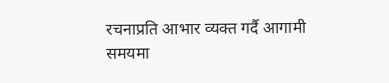रचनाप्रति आभार व्यक्त गर्दै आगामी समयमा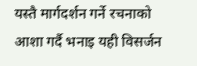यस्तै मार्गदर्शन गर्ने रचनाको आशा गर्दै भनाइ यही विसर्जन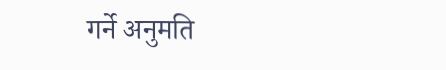गर्ने अनुमति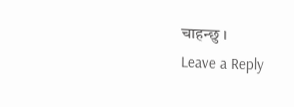चाहन्छु ।
Leave a Reply